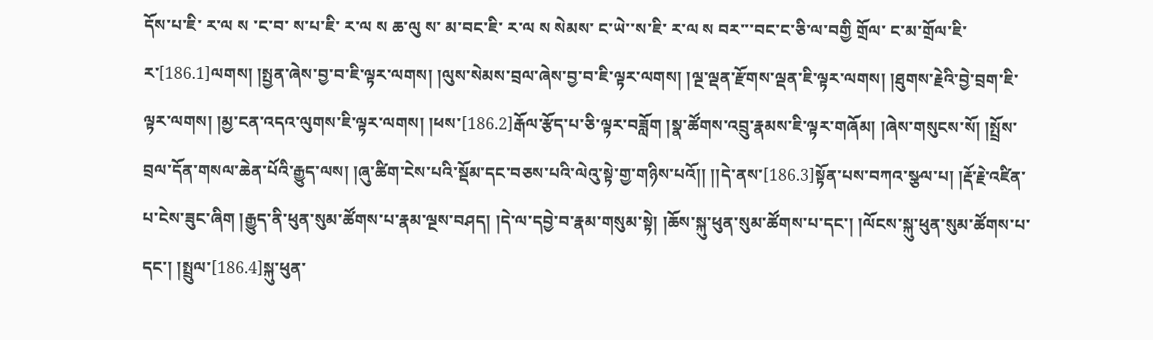དོས་པ་ཇི་ ར་ལ ས ་ང་བ་ ས་པ་ཇི་ ར་ལ ས ཆ་ལུ ས་ མ་བང་ཇི་ ར་ལ ས སེམས་ ང་ཡེ་་ས་ཇི་ ར་ལ ས བར་་་བང་ང་ཅི་ལ་བགྱི གྲོལ་ ང་མ་གྲོལ་ཇི་ ར་[186.1]ལགས། །སྤྱན་ཞེས་བྱ་བ་ཇི་ལྟར་ལགས། །ལུས་སེམས་བྲལ་ཞེས་བྱ་བ་ཇི་ལྟར་ལགས། །ལྔ་ལྡན་རྫོགས་ལྡན་ཇི་ལྟར་ལགས། །ཐུགས་རྗེའི་བྱེ་བྲག་ཇི་ལྟར་ལགས། །མྱ་ངན་འདའ་ལུགས་ཇི་ལྟར་ལགས། །ཕས་[186.2]རྒོལ་རྩོད་པ་ཅི་ལྟར་བཟློག །སྣ་ཚོགས་འབྲུ་རྣམས་ཇི་ལྟར་གཞོམ། །ཞེས་གསུངས་སོ། །སྤྲོས་བྲལ་དོན་གསལ་ཆེན་པོའི་རྒྱུད་ལས། །ཞུ་ཚིག་ངེས་པའི་སྡོམ་དང་བཅས་པའི་ལེའུ་སྟེ་གྱ་གཉིས་པའོ།། །།དེ་ནས་[186.3]སྟོན་པས་བཀའ་སྩལ་པ། །རྡོ་རྗེ་འཛིན་པ་ངེས་ཟུང་ཞིག །རྒྱུད་ནི་ཕུན་སུམ་ཚོགས་པ་རྣམ་ལྔས་བཤད། །དེ་ལ་དབྱེ་བ་རྣམ་གསུམ་སྟེ། །ཆོས་སྐུ་ཕུན་སུམ་ཚོགས་པ་དང་། །ལོངས་སྐུ་ཕུན་སུམ་ཚོགས་པ་དང་། །སྤྲུལ་[186.4]སྐུ་ཕུན་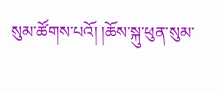སུམ་ཚོགས་པའོ། །ཆོས་སྐུ་ཕུན་སུམ་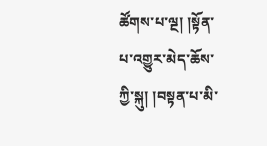ཚོགས་པ་ལྔ། །སྟོན་པ་འགྱུར་མེད་ཆོས་ཀྱི་སྐུ། །བསྟན་པ་མི་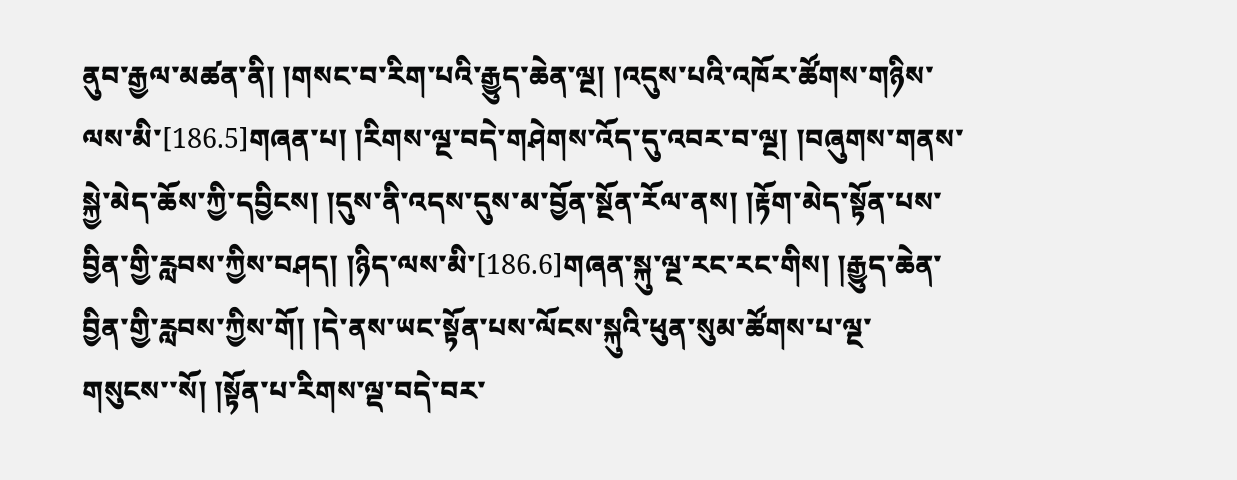ནུབ་རྒྱལ་མཚན་ནི། །གསང་བ་རིག་པའི་རྒྱུད་ཆེན་ལྔ། །འདུས་པའི་འཁོར་ཚོགས་གཉིས་ལས་མི་[186.5]གཞན་པ། །རིགས་ལྔ་བདེ་གཤེགས་འོད་དུ་འབར་བ་ལྔ། །བཞུགས་གནས་སྐྱེ་མེད་ཆོས་ཀྱི་དབྱིངས། །དུས་ནི་འདས་དུས་མ་བྱོན་སྔོན་རོལ་ནས། །རྟོག་མེད་སྟོན་པས་བྱིན་གྱི་རླབས་ཀྱིས་བཤད། །ཉིད་ལས་མི་[186.6]གཞན་སྐུ་ལྔ་རང་རང་གིས། །རྒྱུད་ཆེན་བྱིན་གྱི་རླབས་ཀྱིས་གོ། །དེ་ནས་ཡང་སྟོན་པས་ལོངས་སྐུའི་ཕུན་སུམ་ཚོགས་པ་ལྔ་གསུངས་་སོ། །སྟོན་པ་རིགས་ལྡ་བདེ་བར་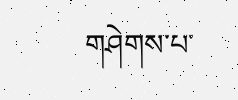གཤེགས་པ་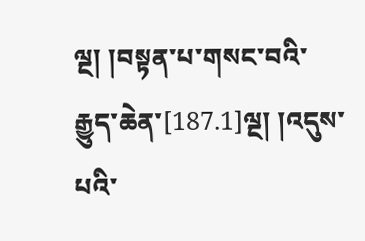ལྔ། །བསྟན་པ་གསང་བའི་རྒྱུད་ཆེན་[187.1]ལྔ། །འདུས་པའི་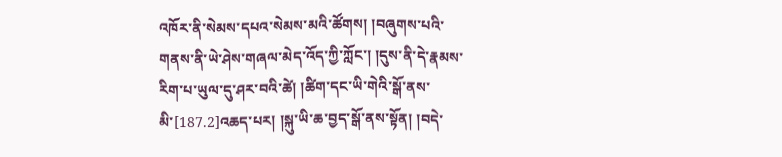འཁོར་ནི་སེམས་དཔའ་སེམས་མའི་ཚོགས། །བཞུགས་པའི་གནས་ནི་ཡེ་ཤེས་གཞལ་མེད་འོད་ཀྱི་ཀློང་། །དུས་ནི་དེ་རྣམས་རིག་པ་ཡུལ་དུ་ཤར་བའི་ཚེ། །ཚིག་དང་ཡི་གེའི་སྒོ་ནས་མི་[187.2]འཆད་པར། །སྐུ་ཡི་ཆ་བྱད་སྒོ་ནས་སྟོན། །བདེ་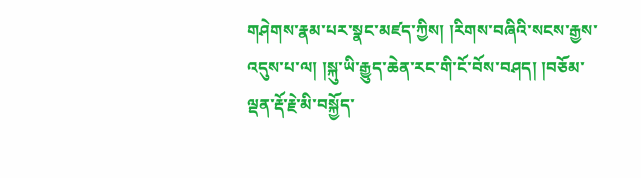གཤེགས་རྣམ་པར་སྣང་མཛད་ཀྱིས། །རིགས་བཞིའི་སངས་རྒྱས་འདུས་པ་ལ། །སྐུ་ཡི་རྒྱུད་ཆེན་རང་གི་ངོ་བོས་བཤད། །བཅོམ་ལྡན་རྡོ་རྗེ་མི་བསྐྱོད་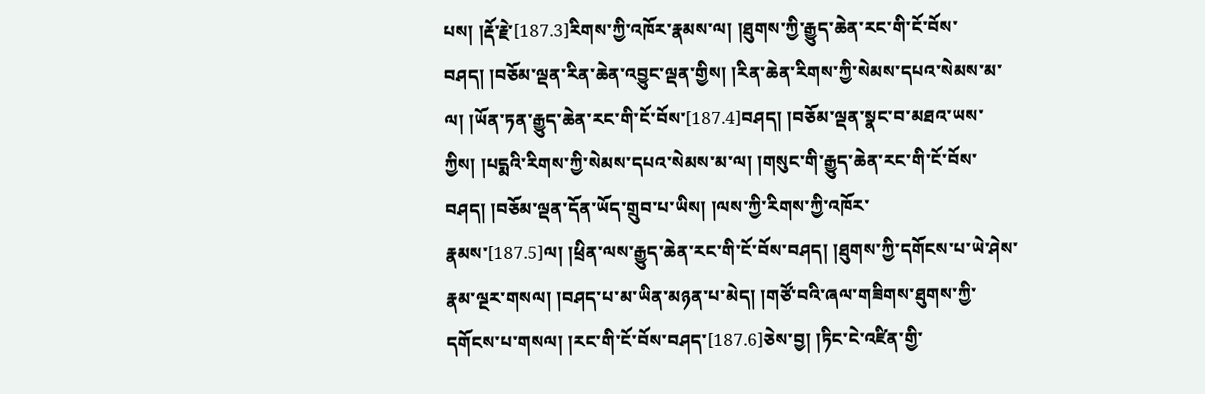པས། །རྡོ་རྗེ་[187.3]རིགས་ཀྱི་འཁོར་རྣམས་ལ། །ཐུགས་ཀྱི་རྒྱུད་ཆེན་རང་གི་ངོ་བོས་བཤད། །བཅོམ་ལྡན་རིན་ཆེན་འབྱུང་ལྡན་གྱིས། །རིན་ཆེན་རིགས་ཀྱི་སེམས་དཔའ་སེམས་མ་ལ། །ཡོན་ཏན་རྒྱུད་ཆེན་རང་གི་ངོ་བོས་[187.4]བཤད། །བཅོམ་ལྡན་སྣང་བ་མཐའ་ཡས་ཀྱིས། །པདྨའི་རིགས་ཀྱི་སེམས་དཔའ་སེམས་མ་ལ། །གསུང་གི་རྒྱུད་ཆེན་རང་གི་ངོ་བོས་བཤད། །བཅོམ་ལྡན་དོན་ཡོད་གྲུབ་པ་ཡིས། །ལས་ཀྱི་རིགས་ཀྱི་འཁོར་རྣམས་[187.5]ལ། །ཕྲིན་ལས་རྒྱུད་ཆེན་རང་གི་ངོ་བོས་བཤད། །ཐུགས་ཀྱི་དགོངས་པ་ཡེ་ཤེས་རྣམ་ལྔར་གསལ། །བཤད་པ་མ་ཡིན་མཉན་པ་མེད། །གཙོ་བའི་ཞལ་གཟིགས་ཐུགས་ཀྱི་དགོངས་པ་གསལ། །རང་གི་ངོ་བོས་བཤད་[187.6]ཅེས་བྱ། །ཏིང་ངེ་འཛིན་གྱི་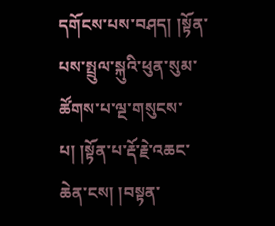དགོངས་པས་བཤད། །སྟོན་པས་སྤྲུལ་སྐུའི་ཕུན་སུམ་ཚོགས་པ་ལྔ་གསུངས་པ། །སྟོན་པ་རྡོ་རྗེ་འཆང་ཆེན་ངས། །བསྟན་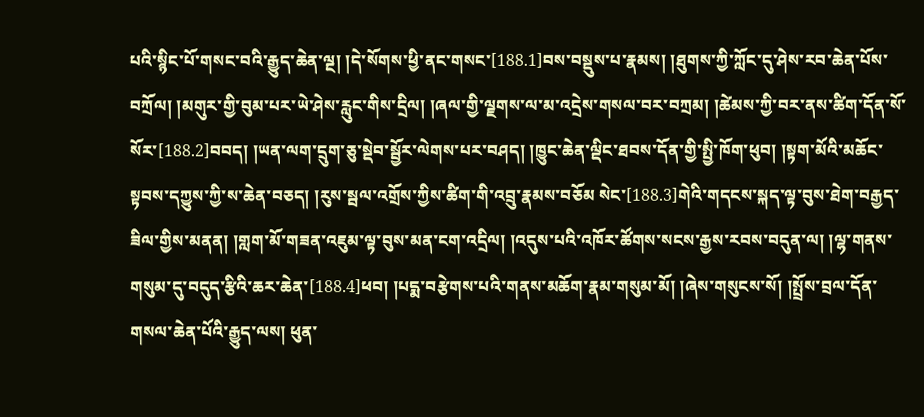པའི་སྙིང་པོ་གསང་བའི་རྒྱུད་ཆེན་ལྔ། །དེ་སོགས་ཕྱི་ནང་གསང་[188.1]བས་བསྡུས་པ་རྣམས། །ཐུགས་ཀྱི་ཀློང་དུ་ཤེས་རབ་ཆེན་པོས་བཀྲོལ། །མགུར་གྱི་བུམ་པར་ཡེ་ཤེས་རླུང་གིས་དྲིལ། །ཞལ་གྱི་ལྗགས་ལ་མ་འདྲེས་གསལ་བར་བཀྲམ། །ཚེམས་ཀྱི་བར་ནས་ཚིག་དོན་སོ་སོར་[188.2]བབད། །ཡན་ལག་དྲུག་ཅུ་སྡེབ་སྦྱོར་ལེགས་པར་བཤད། །ཁྱུང་ཆེན་ལྡིང་ཐབས་དོན་གྱི་སྤྱི་ཁོག་ཕུབ། །སྟག་མོའི་མཆོང་སྟབས་དཀྱུས་ཀྱི་ས་ཆེན་བཅད། །རུས་སྦལ་འགྲོས་ཀྱིས་ཚིག་གི་འབྲུ་རྣམས་བཅོམ སེང་[188.3]གེའི་གདངས་སྐད་ལྟ་བུས་ཐེག་བརྒྱད་ཟིལ་གྱིས་མནན། །གླག་མོ་གཟན་འཇུམ་ལྟ་བུས་མན་ངག་འདྲིལ། །འདུས་པའི་འཁོར་ཚོགས་སངས་རྒྱས་རབས་བདུན་ལ། །ལྷ་གནས་གསུམ་དུ་བདུད་རྩིའི་ཆར་ཆེན་[188.4]ཕབ། །པདྨ་བརྩེགས་པའི་གནས་མཆོག་རྣམ་གསུམ་མོ། །ཞེས་གསུངས་སོ། །སྤྲོས་བྲལ་དོན་གསལ་ཆེན་པོའི་རྒྱུད་ལས། ཕུན་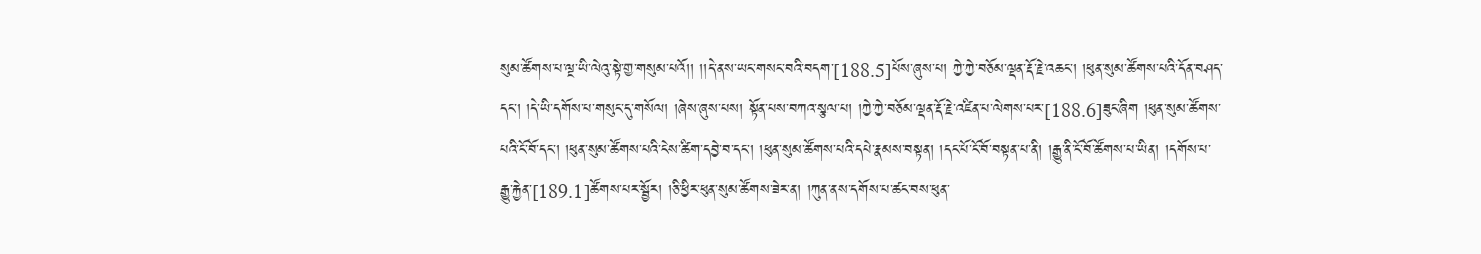སུམ་ཚོགས་པ་ལྔ་ཡི་ལེའུ་སྟེ་གྱ་གསུམ་པའོ།། །།དེ་ནས་ཡང་གསང་བའི་བདག་[188.5]པོས་ཞུས་པ། ཀྱེ་ཀྱེ་བཅོམ་ལྡན་རྡོ་རྗེ་འཆང་། །ཕུན་སུམ་ཚོགས་པའི་དོན་བཤད་དང་། །དེ་ཡི་དགོས་པ་གསུང་དུ་གསོལ། །ཞེས་ཞུས་པས། སྟོན་པས་བཀའ་སྩལ་པ། །ཀྱེ་ཀྱེ་བཅོམ་ལྡན་རྡོ་རྗེ་འཛིན་པ་ལེགས་པར་[188.6]ཟུང་ཞིག །ཕུན་སུམ་ཚོགས་པའི་ངོ་བོ་དང་། །ཕུན་སུམ་ཚོགས་པའི་ངེས་ཚིག་དབྱེ་བ་དང་། །ཕུན་སུམ་ཚོགས་པའི་དཔེ་རྣམས་བསྟན། །དང་པོ་ངོ་བོ་བསྟན་པ་ནི། །རྒྱུ་ནི་ངོ་བོ་ཚོགས་པ་ཡིན། །དགོས་པ་རྒྱུ་རྐྱེན་[189.1]ཚོགས་པར་སྦྱོར། །ཅི་ཕྱིར་ཕུན་སུམ་ཚོགས་ཟེར་ན། །ཀུན་ནས་དགོས་པ་ཚང་བས་ཕུན་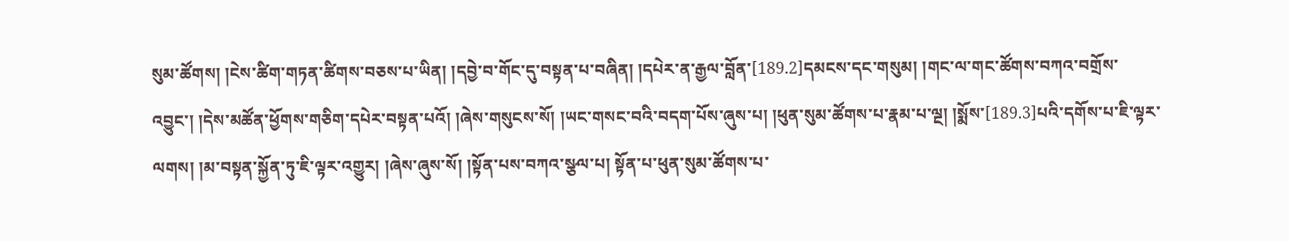སུམ་ཚོགས། །ངེས་ཚིག་གཏན་ཚིགས་བཅས་པ་ཡིན། །དབྱེ་བ་གོང་དུ་བསྟན་པ་བཞིན། །དཔེར་ན་རྒྱལ་བློན་[189.2]དམངས་དང་གསུམ། །གང་ལ་གང་ཚོགས་བཀའ་བགྲོས་འབྱུང་། །དེས་མཚོན་ཕྱོགས་གཅིག་དཔེར་བསྟན་པའོ། །ཞེས་གསུངས་སོ། །ཡང་གསང་བའི་བདག་པོས་ཞུས་པ། །ཕུན་སུམ་ཚོགས་པ་རྣམ་པ་ལྔ། །སྨོས་[189.3]པའི་དགོས་པ་ཇི་ལྟར་ལགས། །མ་བསྟན་སྐྱོན་ཏུ་ཇི་ལྟར་འགྱུར། །ཞེས་ཞུས་སོ། །སྟོན་པས་བཀའ་སྩལ་པ། སྟོན་པ་ཕུན་སུམ་ཚོགས་པ་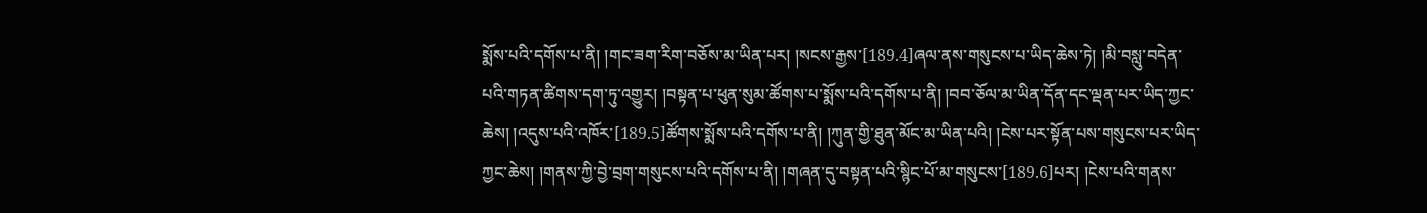སྨོས་པའི་དགོས་པ་ནི། །གང་ཟག་རིག་བཅོས་མ་ཡིན་པར། །སངས་རྒྱས་[189.4]ཞལ་ནས་གསུངས་པ་ཡིད་ཆེས་ཏེ། །མི་བསླུ་བདེན་པའི་གཏན་ཚིགས་དག་ཏུ་འགྱུར། །བསྟན་པ་ཕུན་སུམ་ཚོགས་པ་སྨོས་པའི་དགོས་པ་ནི། །བབ་ཅོལ་མ་ཡིན་དོན་དང་ལྡན་པར་ཡིད་ཀྱང་ཆེས། །འདུས་པའི་འཁོར་[189.5]ཚོགས་སྨོས་པའི་དགོས་པ་ནི། །ཀུན་གྱི་ཐུན་མོང་མ་ཡིན་པའི། །ངེས་པར་སྟོན་པས་གསུངས་པར་ཡིད་ཀྱང་ཆེས། །གནས་ཀྱི་བྱེ་བྲག་གསུངས་པའི་དགོས་པ་ནི། །གཞན་དུ་བསྟན་པའི་སྙིང་པོ་མ་གསུངས་[189.6]པར། །ངེས་པའི་གནས་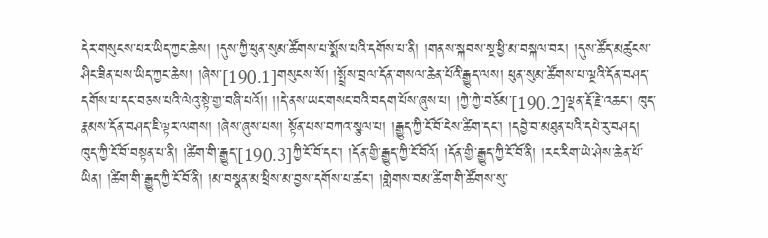དེར་གསུངས་པར་ཡིད་ཀྱང་ཆེས། །དུས་ཀྱི་ཕུན་སུམ་ཚོགས་པ་སྨོས་པའི་དགོས་པ་ནི། །གནས་སྐབས་སྔ་ཕྱི་མ་བསྐལ་བར། །དུས་ཚོད་མཚུངས་ཤིང་ཟིན་པས་ཡིད་ཀྱང་ཆེས། །ཞེས་[190.1]གསུངས་སོ། །སྤྲོས་བྲལ་དོན་གསལ་ཆེན་པོའི་རྒྱུད་ལས། ཕུན་སུམ་ཚོགས་པ་ལྔའི་དོན་བཤད་དགོས་པ་དང་བཅས་པའི་ལེའུ་སྟེ་གྱ་བཞི་པའོ།། །།དེ་ནས་ཡང་གསང་བའི་བདག་པོས་ཞུས་པ། །ཀྱེ་ཀྱེ་བཅོམ་[190.2]ལྡན་རྡོ་རྗེ་འཆང་། ཁུད་རྣམས་དོན་བཤད་ཇི་ལྟར་ལགས། །ཞེས་ཞུས་པས། སྟོན་པས་བཀའ་སྩལ་པ། །རྒྱུད་ཀྱི་ངོ་བོ་ངེས་ཚིག་དང་། །དབྱེ་བ་མཐུན་པའི་དཔེ་རུ་བཤད། ཁུད་ཀྱི་ངོ་བོ་བསྟན་པ་ནི། །ཚིག་གི་རྒྱུད་[190.3]ཀྱི་ངོ་བོ་དང་། །དོན་གྱི་རྒྱུད་ཀྱི་ངོ་བོའོ། །དོན་གྱི་རྒྱུད་ཀྱི་ངོ་བོ་ནི། །རང་རིག་ཡེ་ཤེས་ཆེན་པོ་ཡིན། །ཚིག་གི་རྒྱུད་ཀྱི་ངོ་བོ་ནི། །མ་བསྣན་མ་ཕྲིས་མ་བྱས་དགོས་པ་ཚང་། །གླེགས་བམ་ཚིག་གི་ཚོགས་སུ་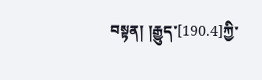བསྟན། །རྒྱུད་[190.4]ཀྱི་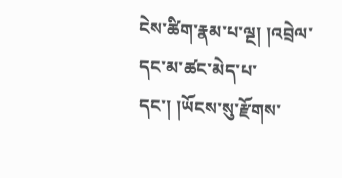ངེས་ཚིག་རྣམ་པ་ལྔ། །འབྲེལ་དང་མ་ཚང་མེད་པ་དང་། །ཡོངས་སུ་རྫོགས་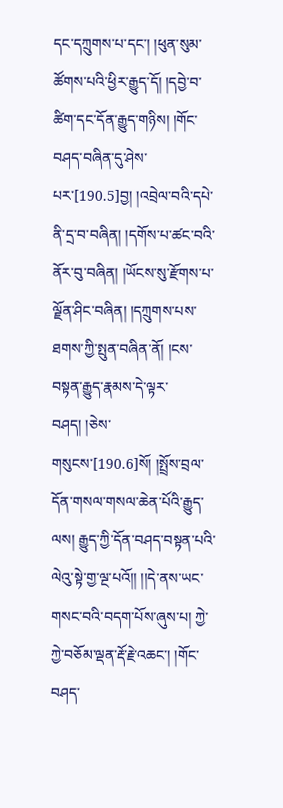དང་དཀྲུགས་པ་དང་། །ཕུན་སུམ་ཚོགས་པའི་ཕྱིར་རྒྱུད་དོ། །དབྱེ་བ་ཚིག་དང་དོན་རྒྱུད་གཉིས། །གོང་བཤད་བཞིན་དུ་ཤེས་པར་[190.5]བྱ། །འབྲེལ་བའི་དཔེ་ནི་དྲ་བ་བཞིན། །དགོས་པ་ཚང་བའི་ནོར་བུ་བཞིན། །ཡོངས་སུ་རྫོགས་པ་ལྗོན་ཤིང་བཞིན། །དཀྲུགས་པས་ཐགས་ཀྱི་སྤུན་བཞིན་ནོ། །ངས་བསྟན་རྒྱུད་རྣམས་དེ་ལྟར་བཤད། །ཅེས་གསུངས་[190.6]སོ། །སྤྲོས་བྲལ་དོན་གསལ་གསལ་ཆེན་པོའི་རྒྱུད་ལས། རྒྱུད་ཀྱི་དོན་བཤད་བསྟན་པའི་ལེའུ་སྟེ་གྱ་ལྔ་པའོ།། །།དེ་ནས་ཡང་གསང་བའི་བདག་པོས་ཞུས་པ། ཀྱེ་ཀྱེ་བཅོམ་ལྡན་རྡོ་རྗེ་འཆང་། །གོང་བཤད་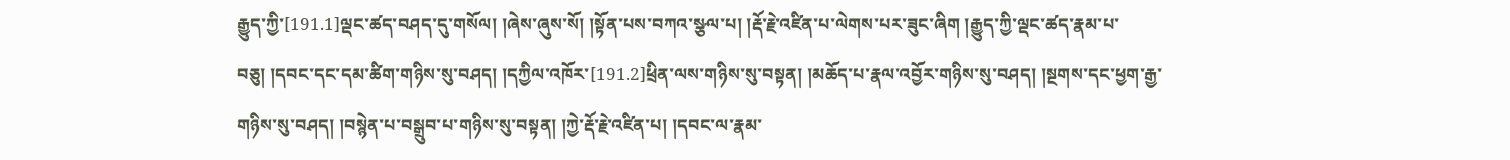རྒྱུད་ཀྱི་[191.1]ལྡང་ཚད་བཤད་དུ་གསོལ། །ཞེས་ཞུས་སོ། །སྟོན་པས་བཀའ་སྩལ་པ། །རྡོ་རྗེ་འཛིན་པ་ལེགས་པར་ཟུང་ཞིག །རྒྱུད་ཀྱི་ལྡང་ཚད་རྣམ་པ་བཅུ། །དབང་དང་དམ་ཚིག་གཉིས་སུ་བཤད། །དཀྱིལ་འཁོར་[191.2]ཕྲིན་ལས་གཉིས་སུ་བསྟན། །མཆོད་པ་རྣལ་འབྱོར་གཉིས་སུ་བཤད། །སྔགས་དང་ཕྱག་རྒྱ་གཉིས་སུ་བཤད། །བསྙེན་པ་བསྒྲུབ་པ་གཉིས་སུ་བསྟན། །ཀྱེ་རྡོ་རྗེ་འཛིན་པ། །དབང་ལ་རྣམ་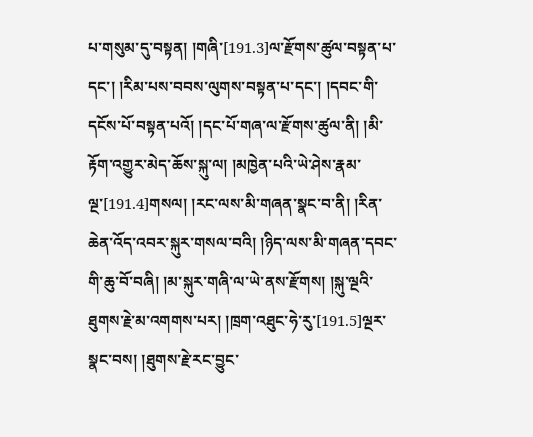པ་གསུམ་དུ་བསྟན། །གཞི་[191.3]ལ་རྫོགས་ཚུལ་བསྟན་པ་དང་། །རིམ་པས་བབས་ལུགས་བསྟན་པ་དང་། །དབང་གི་དངོས་པོ་བསྟན་པའོ། །དང་པོ་གཞ་ལ་རྫོགས་ཚུལ་ནི། །མི་རྟོག་འགྱུར་མེད་ཆོས་སྐུ་ལ། །མཁྱེན་པའི་ཡེ་ཤེས་རྣམ་ལྔ་[191.4]གསལ། །རང་ལས་མི་གཞན་སྣང་བ་ནི། །རིན་ཆེན་འོད་འབར་སྐུར་གསལ་བའི། །ཉིད་ལས་མི་གཞན་དབང་གི་ཆུ་བོ་བཞི། །མ་སྐུར་གཞི་ལ་ཡེ་ནས་རྫོགས། །སྐུ་ལྔའི་ཐུགས་རྗེ་མ་འགགས་པར། །ཁྲག་འཐུང་ཧེ་རུ་[191.5]ལྔར་སྣང་བས། །ཐུགས་རྗེ་རང་བྱུང་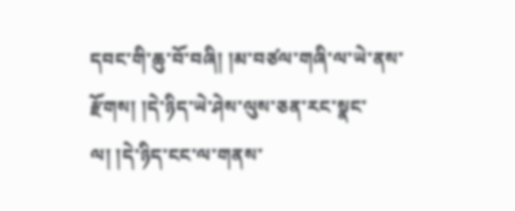དབང་གི་ཆུ་བོ་བཞི། །མ་བཙལ་གཞི་ལ་ཡེ་ནས་རྫོགས། །དེ་ཉིད་ཡེ་ཤེས་ལུས་ཅན་རང་སྣང་ལ། །དེ་ཉིད་ངང་ལ་གནས་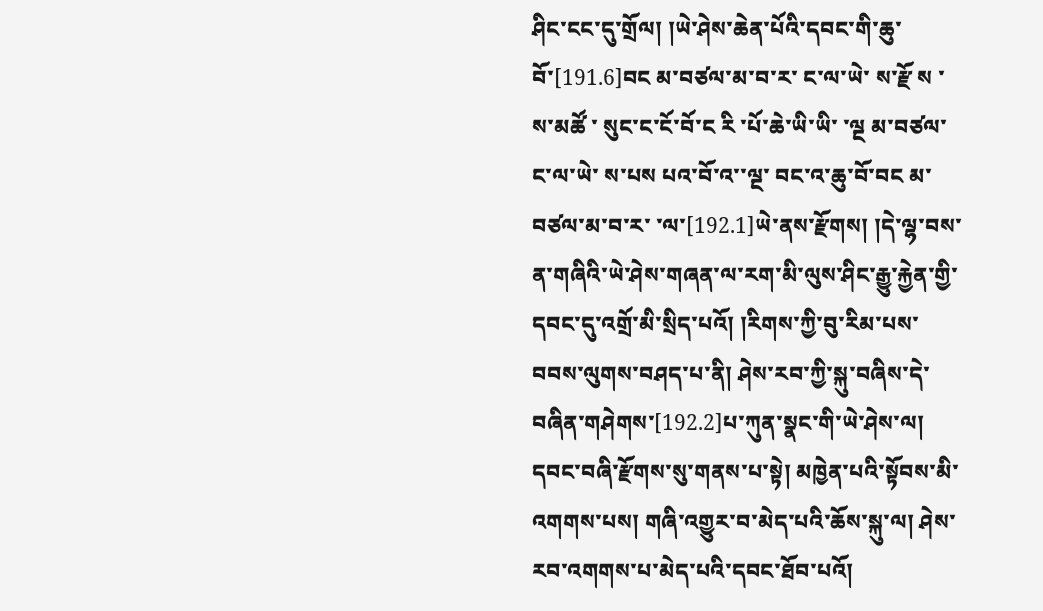ཤིང་ངང་དུ་གྲོལ། །ཡེ་ཤེས་ཆེན་པོའི་དབང་གི་ཆུ་བོ་[191.6]བང མ་བཙལ་མ་བ་ར་ ང་ལ་ཡེ་ ས་རྫོ ས ་ས་མཚོ ་ སུང་ང་ངོ་བོ་ང རི ་པོ་ཆེ་ཡི་ཡི་ ་ལྔ མ་བཙལ་ ང་ལ་ཡེ་ ས་པས པའ་བོ་འ་་ལྔ་ བང་འ་ཆུ་བོ་བང མ་བཙལ་མ་བ་ར་ ་ལ་[192.1]ཡེ་ནས་རྫོགས། །དེ་ལྷ་བས་ན་གཞིའི་ཡེ་ཤེས་གཞན་ལ་རག་མི་ལུས་ཤིང་རྒྱུ་རྐྱེན་གྱི་དབང་དུ་འགྲོ་མི་སྲིད་པའོ། །རིགས་ཀྱི་བུ་རིམ་པས་བབས་ལུགས་བཤད་པ་ནི། ཤེས་རབ་ཀྱི་སྐུ་བཞིས་དེ་བཞིན་གཤེགས་[192.2]པ་ཀུན་སྣང་གི་ཡེ་ཤེས་ལ། དབང་བཞི་རྫོགས་སུ་གནས་པ་སྟེ། མཁྱེན་པའི་སྟོབས་མི་འགགས་པས། གཞི་འགྱུར་བ་མེད་པའི་ཆོས་སྐུ་ལ། ཤེས་རབ་འགགས་པ་མེད་པའི་དབང་ཐོབ་པའོ།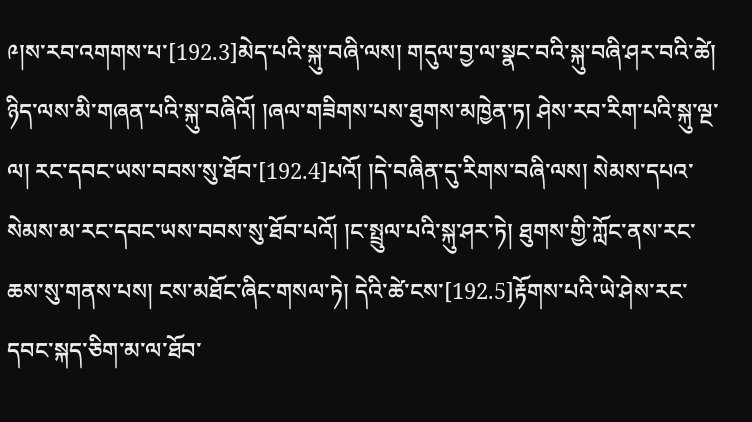༩།ས་རབ་འགགས་པ་[192.3]མེད་པའི་སྐུ་བཞི་ལས། གདུལ་བྱ་ལ་སྣང་བའི་སྐུ་བཞི་ཤར་བའི་ཚེ། ཉིད་ལས་མི་གཞན་པའི་སྐུ་བཞིའོ། །ཞལ་གཟིགས་པས་ཐུགས་མཁྱེན་ཏ། ཤེས་རབ་རིག་པའི་སྐུ་ལྔ་ལ། རང་དབང་ཡས་བབས་སུ་ཐོབ་[192.4]པའོ། །དེ་བཞིན་དུ་རིགས་བཞི་ལས། སེམས་དཔའ་སེམས་མ་རང་དབང་ཡས་བབས་སུ་ཐོབ་པའོ། །ང་སྤྲུལ་པའི་སྐུ་ཤར་ཏེ། ཐུགས་གྱི་ཀློང་ནས་རང་ཆས་སུ་གནས་པས། ངས་མཐོང་ཞིང་གསལ་ཏེ། དེའི་ཚེ་ངས་[192.5]རྟོགས་པའི་ཡེ་ཤེས་རང་དབང་སྐད་ཅིག་མ་ལ་ཐོབ་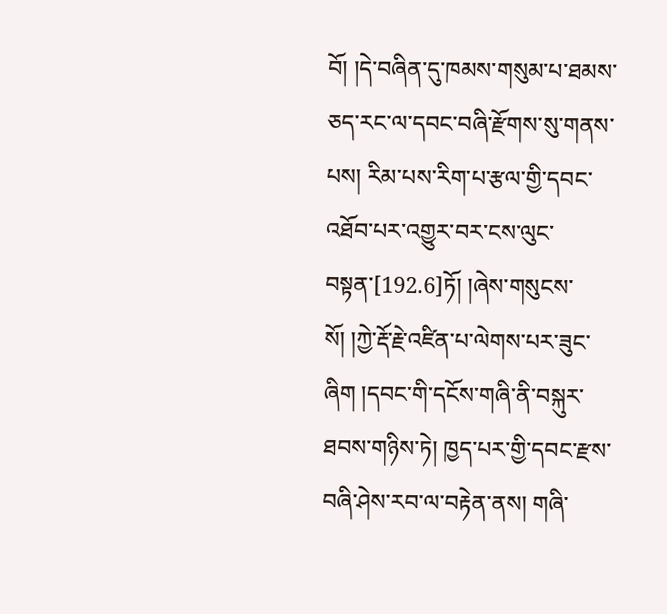བོ། །དེ་བཞིན་དུ་ཁམས་གསུམ་པ་ཐམས་ཅད་རང་ལ་དབང་བཞི་རྫོགས་སུ་གནས་པས། རིམ་པས་རིག་པ་རྩལ་གྱི་དབང་འཐོབ་པར་འགྱུར་བར་ངས་ལུང་བསྟན་[192.6]ཏོ། །ཞེས་གསུངས་སོ། །ཀྱེ་རྡོ་རྗེ་འཛིན་པ་ལེགས་པར་ཟུང་ཞིག །དབང་གི་དངོས་གཞི་ནི་བསྐུར་ཐབས་གཉིས་ཏེ། ཁྱད་པར་གྱི་དབང་རྫས་བཞི་ཤེས་རབ་ལ་བརྟེན་ནས། གཞི་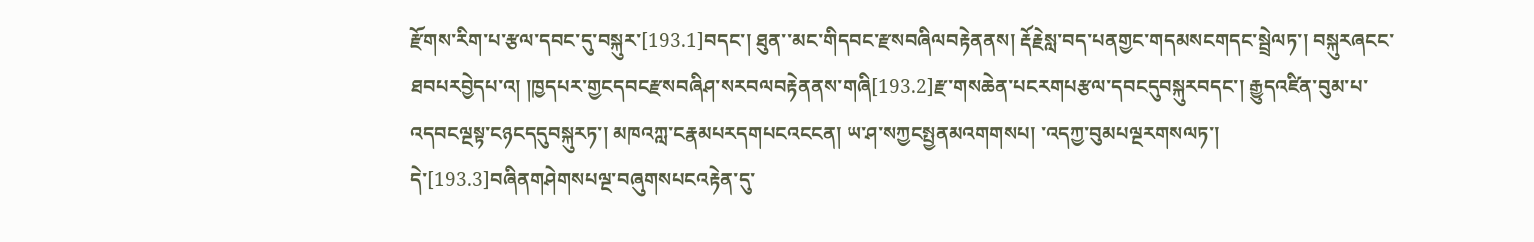རྫོགས་རིག་པ་རྩལ་དབང་དུ་བསྐུར་[193.1]བདང་། ཐུན་་མང་གིདབང་རྫསབཞིལབརྟེནནས། རྡོརྗེསླ་བད་པནགྱང་གདམསངགདང་སྦྲེལཏ་། བསྐུརཞངང་ཐབཔརབྱེདཔ་འ། །ཁྱདཔར་གྱངདབངརྫསབཞིཤ་སརབལབརྟེནནས་གཞི[193.2]རྫ་གསཆེན་པངརགཔརྩལ་དབངདུབསྐུརབདང་། རྒྱུདའཛིན་བུམ་པ་འདབངལྔསྟ་ངཉངདདུབསྐུརཏ་། མཁའཀླ་ངརྣམཔརདགཔངའངངན། ཡ་ཤ་སཀྱངསྤྱནམའགགསཔ། ་འདཀྱ་བུམཔལྔརགསལཏ་། དེ་[193.3]བཞིནགཤེགསཔལྔ་བཞུགསཔངའརྟེན་དུ་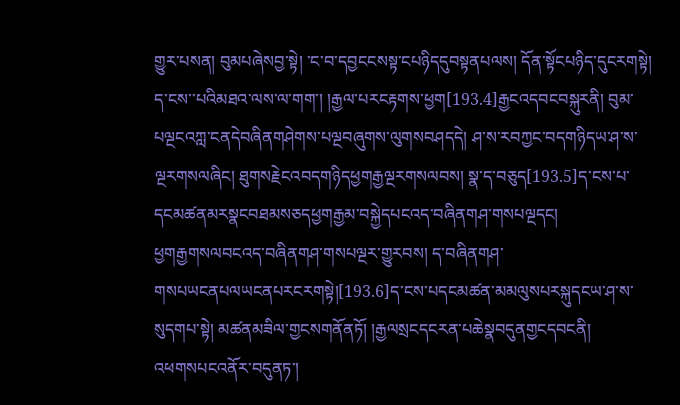གྱུར་པསན། བུམཔཞེསབྱ་སྟེ། ་ང་བ་དབྱངངསསྟ་ངཔཉིདདུབསྟནཔལས། དོན་སྟོངཔཉིད་དུངརགསྟེ། ད་ངས་་པའིམཐའ་ལས་ལ་གག་། །རྒྱལ་པརངརྟགས་ཕྱག[193.4]རྒྱངའདབངབསྐུརནི། བུམ་པལྔངའཀླ་ངནདེབཞིནགཤེགས་པལྔབཞུགས་ལུགསབཤདདེ། ཤ་ས་རབཀྱང་བདགཉིདཡ་ཤ་ས་ལྔརགསལཞིང། ཐུགསརྗེངའབདགཉིདཕྱགརྒྱལྔརགསལབས། སྣ་ད་བཅུད[193.5]ད་ངས་པ་དངམཚནམརསྣངབཐམསཅདཕྱགརྒྱམ་བསྐྱེདཔངའད་བཞིནགཤ་གསཔལྔདང། ཕྱགརྒྱགསལབངའད་བཞིནགཤ་གསཔལྔར་གྱུརབས། ད་བཞིནགཤ་གསཔཡངནཔལཡངནཔརངརགསྟེ།[193.6]ད་ངས་པདངམཚན་མམལུསཔརསྐུདངཡ་ཤ་ས་སུདགཔ་སྟེ། མཚནམཟིལ་གྱངསགནོནཏོ། །རྒྱལསྲངདངརན་པཆེསྣབདུནགྱངདབངནི། འཕགསཔངའནོར་བདུནཏ་།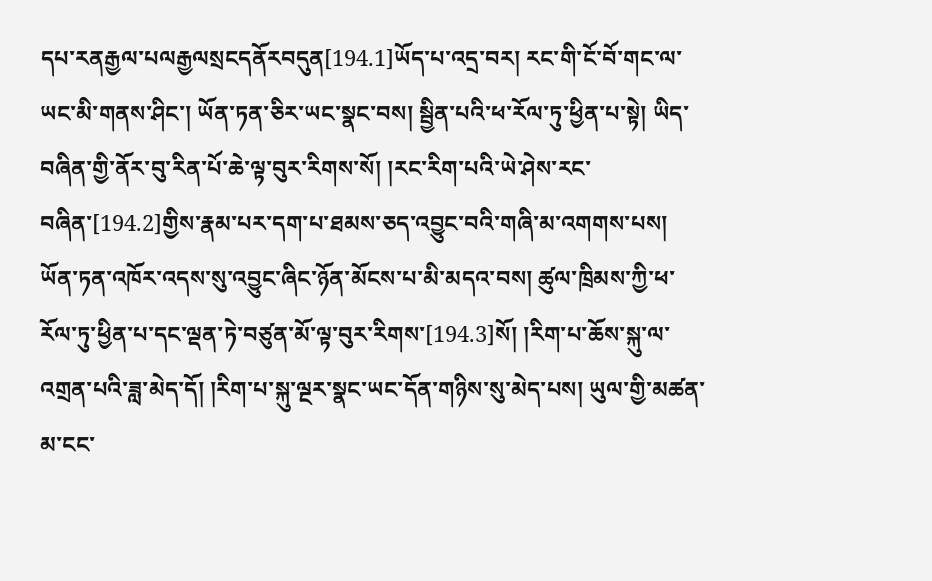དཔ་རནརྒྱལ་པལརྒྱལསྲངདནོརབདུན[194.1]ཡོད་པ་འདྲ་བར། རང་གི་ངོ་བོ་གང་ལ་ཡང་མི་གནས་ཤིང་། ཡོན་ཏན་ཅིར་ཡང་སྣང་བས། སྦྱིན་པའི་ཕ་རོལ་ཏུ་ཕྱིན་པ་སྟེ། ཡིད་བཞིན་གྱི་ནོར་བུ་རིན་པོ་ཆེ་ལྟ་བུར་རིགས་སོ། །རང་རིག་པའི་ཡེ་ཤེས་རང་བཞིན་[194.2]གྱིས་རྣམ་པར་དག་པ་ཐམས་ཅད་འབྱུང་བའི་གཞི་མ་འགགས་པས། ཡོན་ཏན་འཁོར་འདས་སུ་འབྱུང་ཞིང་ཉོན་མོངས་པ་མི་མདའ་བས། ཚུལ་ཁྲིམས་ཀྱི་ཕ་རོལ་ཏུ་ཕྱིན་པ་དང་ལྡན་ཏེ་བཙུན་མོ་ལྟ་བུར་རིགས་[194.3]སོ། །རིག་པ་ཆོས་སྐུ་ལ་འགྲན་པའི་ཟླ་མེད་དོ། །རིག་པ་སྐུ་ལྔར་སྣང་ཡང་དོན་གཉིས་སུ་མེད་པས། ཡུལ་གྱི་མཚན་མ་ངང་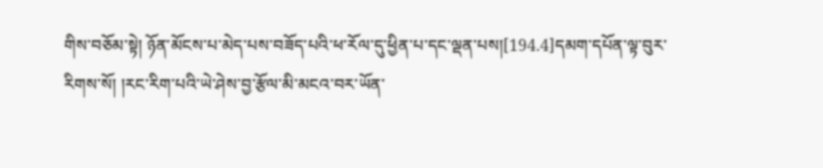གིས་བཅོམ་སྟེ། ཉོན་མོངས་པ་མེད་པས་བཟོད་པའི་ཕ་རོལ་དུ་ཕྱིན་པ་དང་ལྡན་པས།[194.4]དམག་དཔོན་ལྟ་བུར་རིགས་སོ། །རང་རིག་པའི་ཡེ་ཤེས་བྱ་རྩོལ་མི་མངའ་བར་ཡོན་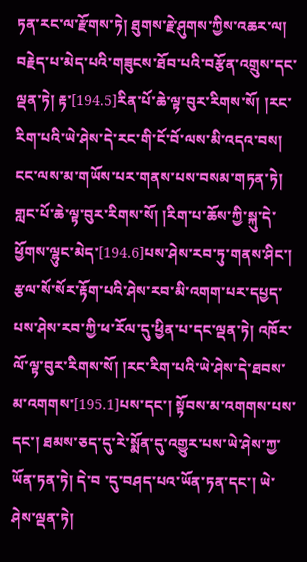ཏན་རང་ལ་རྫོགས་ཏེ། ཐུགས་རྗེ་ཤུགས་ཀྱིས་འཆར་ལ། བརྗེད་པ་མེད་པའི་གཟུངས་ཐོབ་པའི་བརྩོན་འགྲུས་དང་ལྡན་ཏེ། རྟ་[194.5]རིན་པོ་ཆེ་ལྟ་བུར་རིགས་སོ། །རང་རིག་པའི་ཡེ་ཤེས་དེ་རང་གི་ངོ་བོ་ལས་མི་འདའ་བས། ངང་ལས་མ་གཡོས་པར་གནས་པས་བསམ་གཏན་ཏེ། གླང་པོ་ཆེ་ལྟ་བུར་རིགས་སོ། །རིག་པ་ཆོས་ཀྱི་སྐུ་དེ་ཕྱོགས་ལྷུང་མེད་[194.6]པས་ཤེས་རབ་ཏུ་གནས་ཤིང་། རྩལ་སོ་སོར་རྟོག་པའི་ཤེས་རབ་མི་འགག་པར་དཔྱད་པས་ཤེས་རབ་ཀྱི་ཕ་རོལ་དུ་ཕྱིན་པ་དང་ལྡན་ཏེ། འཁོར་ལོ་ལྟ་བུར་རིགས་སོ། །རང་རིག་པའི་ཡེ་ཤེས་དེ་ཐབས་མ་འགགས་[195.1]པས་དང་། སྟོབས་མ་འགགས་པས་དང་། ཐམས་ཅད་དུ་རེ་སྨོན་དུ་འགྱུར་པས་ཡེ་ཤེས་ཀྱ་ཡོན་ཏན་ཏེ། དེ་བ ་དུ་བཤད་པའ་ཡོན་ཏན་དང་། ཡེ་ཤེས་ལྡན་ཏེ།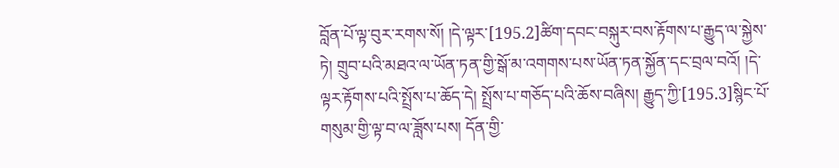བློན་པོ་ལྟ་བུར་རགས་སོ། །དེ་ལྟར་[195.2]ཚིག་དབང་བསྐུར་བས་རྟོགས་པ་རྒྱུད་ལ་སྐྱེས་ཏེ། གྲུབ་པའི་མཐའ་ལ་ཡོན་ཏན་གྱི་སྒོ་མ་འགགས་པས་ཡོན་ཏན་སྐྱོན་དང་བྲལ་བའོ། །དེ་ལྟར་རྟོགས་པའི་སྤྲོས་པ་ཆོད་དེ། སྤྲོས་པ་གཅོད་པའི་ཆོས་བཞིས། རྒྱུད་ཀྱི་[195.3]སྙིང་པོ་གསུམ་གྱི་ལྟ་བ་ལ་ཟློས་པས། དོན་གྱི་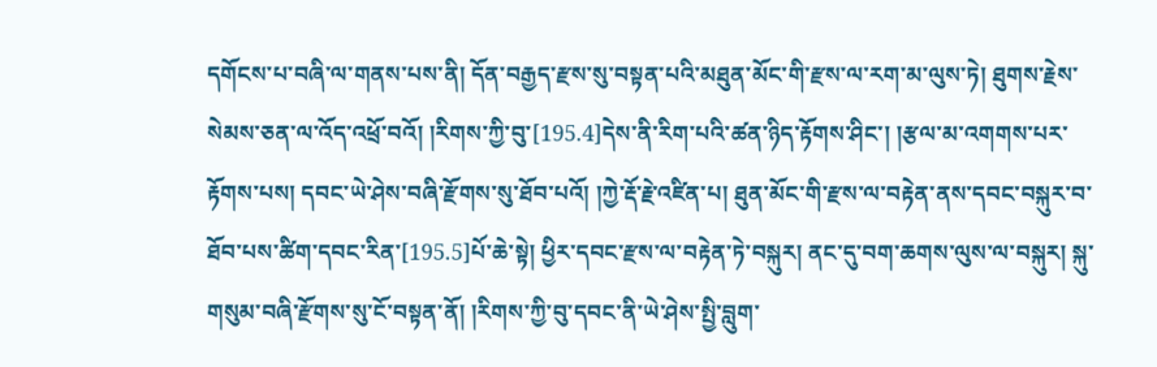དགོངས་པ་བཞི་ལ་གནས་པས་ནི། དོན་བརྒྱད་རྫས་སུ་བསྟན་པའི་མཐུན་མོང་གི་རྫས་ལ་རག་མ་ལུས་ཏེ། ཐུགས་རྗེས་སེམས་ཅན་ལ་འོད་འཕྲོ་བའོ། །རིགས་ཀྱི་བུ་[195.4]དེས་ནི་རིག་པའི་ཚན་ཉིད་རྟོགས་ཤིང་། །རྩལ་མ་འགགས་པར་རྟོགས་པས། དབང་ཡེ་ཤེས་བཞི་རྫོགས་སུ་ཐོབ་པའོ། །ཀྱེ་རྡོ་རྗེ་འཛིན་པ། ཐུན་མོང་གི་རྫས་ལ་བརྟེན་ནས་དབང་བསྐུར་བ་ཐོབ་པས་ཚིག་དབང་རིན་[195.5]པོ་ཆེ་སྟེ། ཕྱིར་དབང་རྫས་ལ་བརྟེན་ཏེ་བསྐུར། ནང་དུ་བག་ཆགས་ལུས་ལ་བསྐུར། སྐུ་གསུམ་བཞི་རྫོགས་སུ་ངོ་བསྟན་ནོ། །རིགས་ཀྱི་བུ་དབང་ནི་ཡེ་ཤེས་སྤྱི་བླུག་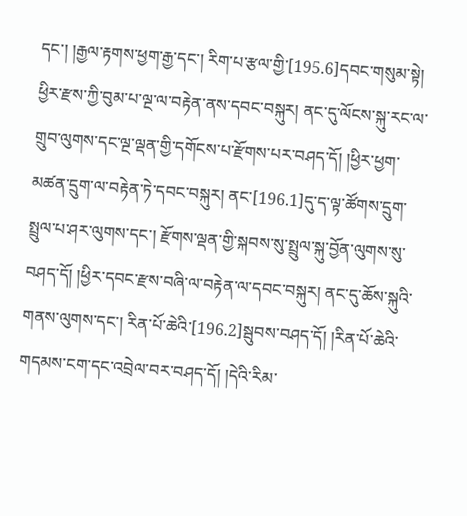དང་། །རྒྱལ་རྟགས་ཕྱག་རྒྱ་དང་། རིག་པ་རྩལ་གྱི་[195.6]དབང་གསུམ་སྟེ། ཕྱིར་རྫས་ཀྱི་བུམ་པ་ལྔ་ལ་བརྟེན་ནས་དབང་བསྐུར། ནང་དུ་ལོངས་སྐུ་རང་ལ་གྲུབ་ལུགས་དང་ལྔ་ལྡན་གྱི་དགོངས་པ་རྫོགས་པར་བཤད་དོ། །ཕྱིར་ཕྱག་མཚན་དྲུག་ལ་བརྟེན་ཏེ་དབང་བསྐུར། ནང་[196.1]དུ་ད་ལྟ་ཚོགས་དྲུག་སྤྲུལ་པ་ཤར་ལུགས་དང་། རྫོགས་ལྡན་གྱི་སྐབས་སུ་སྤྲུལ་སྐུ་བྱོན་ལུགས་སུ་བཤད་དོ། །ཕྱིར་དབང་རྫས་བཞི་ལ་བརྟེན་ལ་དབང་བསྐུར། ནང་དུ་ཆོས་སྐུའི་གནས་ལུགས་དང་། རིན་པོ་ཆེའི་[196.2]སྦུབས་བཤད་དོ། །རིན་པོ་ཆེའི་གདམས་ངག་དང་འབྲེལ་བར་བཤད་དོ། །དེའི་རིམ་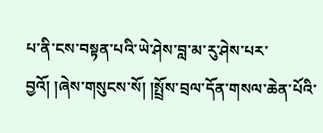པ་ནི་ངས་བསྟན་པའི་ཡེ་ཤེས་བླ་མ་རུ་ཤེས་པར་བྱའོ། །ཞེས་གསུངས་སོ། །སྤྲོས་བྲལ་དོན་གསལ་ཆེན་པོའི་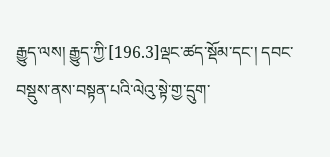རྒྱུད་ལས། རྒྱུད་ཀྱི་[196.3]ལྡང་ཚད་སྡོམ་དང་། དབང་བསྡུས་ནས་བསྟན་པའི་ལེའུ་སྟེ་གྱ་དྲུག་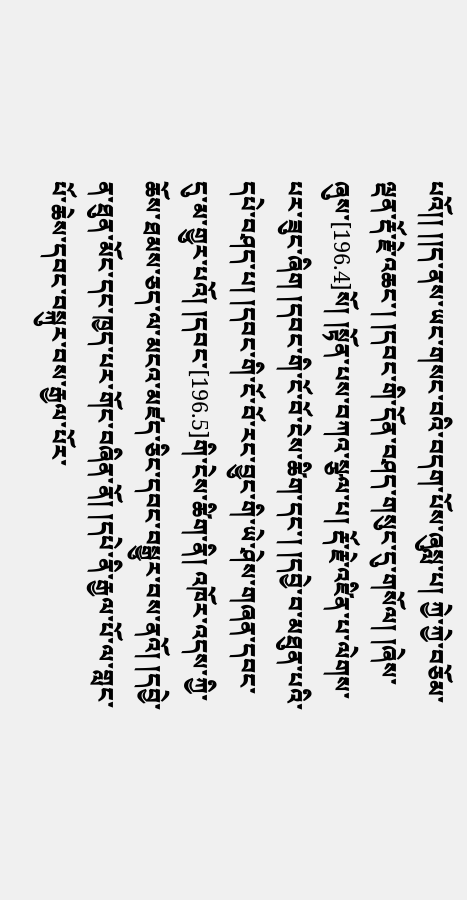པའོ།། །།ད་ནས་ཡང་གསང་བའི་བདག་པོས་ཞུསླ་པ། ཀྱེ་ཀྱེ་བཅོམ་ལྡན་རྡོ་རྗེ་འཆང་། །དབང་གི་དོན་བཤད་གསུང་དུ་གསོལ། །ཞེས་ཞུས་[196.4]སོ། །སྟོན་པས་བཀའ་སྩལ་པ། རྡོ་རྗེ་འཛིན་པ་ལེགས་པར་ཟུང་ཞིག །དབང་གི་ངོ་བོ་ངེས་ཚིག་དང་། །དབྱེ་བ་མཐུན་པའི་དཔེ་བཤད་པ། །དབང་གི་ངོ་བོ་རང་བྱུང་གི་ཡེ་ཤེས་གཞན་དབང་དུ་མ་གྱུར་པའོ། །དབང་[196.5]གི་ངེས་ཚིག་ནི། འཁོར་འདས་ཀྱི་ཆོས་ཐམས་ཅད་ལ་མངའ་མཛད་ཅིང་དབང་བསྒྱུར་བས་ནའོ། །དབྱེ་ན་ཐུན་མོང་དང་ཁྱད་པར་གོང་བཞིན་ནོ། །དཔེ་ནི་རྒྱལ་པོ་ལ་གླང་པོ་ཆེས་དབང་བསྐུར་བས་རྒྱལ་པོར་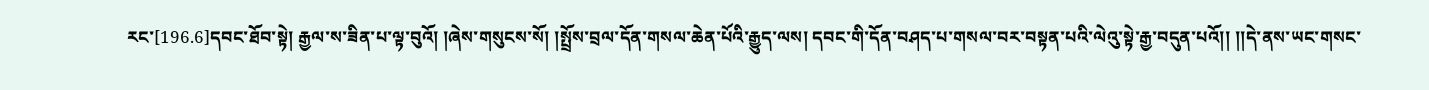རང་[196.6]དབང་ཐོབ་སྟེ། རྒྱལ་ས་ཟིན་པ་ལྟ་བུའོ། །ཞེས་གསུངས་སོ། །སྤྲོས་བྲལ་དོན་གསལ་ཆེན་པོའི་རྒྱུད་ལས། དབང་གི་དོན་བཤད་པ་གསལ་བར་བསྟན་པའི་ལེའུ་སྟེ་རྒྱ་བདུན་པའོ།། །།དེ་ནས་ཡང་གསང་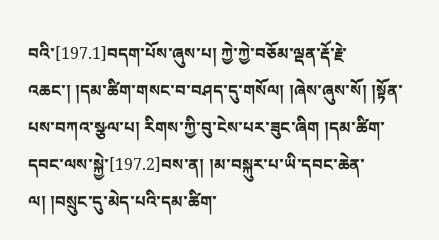བའི་[197.1]བདག་པོས་ཞུས་པ། ཀྱེ་ཀྱེ་བཅོམ་ལྡན་རྡོ་རྗེ་འཆང་། །དམ་ཚིག་གསང་བ་བཤད་དུ་གསོལ། །ཞེས་ཞུས་སོ། །སྟོན་པས་བཀའ་སྩལ་པ། རིགས་ཀྱི་བུ་ངེས་པར་ཟུང་ཞིག །དམ་ཚིག་དབང་ལས་སྐྱེ་[197.2]བས་ན། །མ་བསྐུར་པ་ཡི་དབང་ཆེན་ལ། །བསྲུང་དུ་མེད་པའི་དམ་ཚིག་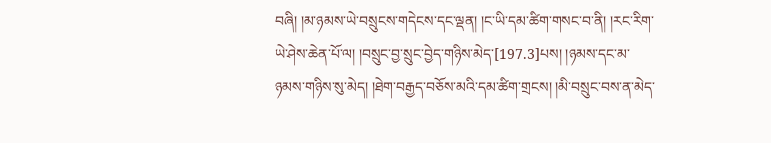བཞི། །མ་ཉམས་ཡེ་བསྲུངས་གདེངས་དང་ལྡན། །ང་ཡི་དམ་ཚིག་གསང་བ་ནི། །རང་རིག་ཡེ་ཤེས་ཆེན་པོ་ལ། །བསྲུང་བྱ་སྲུང་བྱེད་གཉིས་མེད་[197.3]པས། །ཉམས་དང་མ་ཉམས་གཉིས་སུ་མེད། །ཐེག་བརྒྱད་བཅོས་མའི་དམ་ཚིག་གྲངས། །མི་བསྲུང་བས་ན་མེད་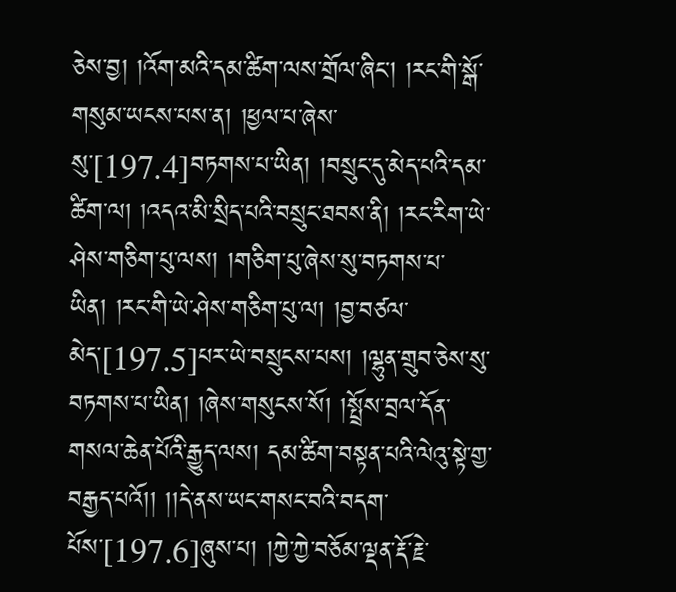ཅེས་བྱ། །འོག་མའི་དམ་ཚིག་ལས་གྲོལ་ཞིང། །རང་གི་སྒོ་གསུམ་ཡངས་པས་ན། །ཕྱལ་པ་ཞེས་སུ་[197.4]བཏགས་པ་ཡིན། །བསྲུང་དུ་མེད་པའི་དམ་ཚིག་ལ། །འདའ་མི་སྲིད་པའི་བསྲུང་ཐབས་ནི། །རང་རིག་ཡེ་ཤེས་གཅིག་པུ་ལས། །གཅིག་པུ་ཞེས་སུ་བཏགས་པ་ཡིན། །རང་གི་ཡེ་ཤེས་གཅིག་པུ་ལ། །བྱ་བཙལ་མེད་[197.5]པར་ཡེ་བསྲུངས་པས། །ལྷུན་གྲུབ་ཅེས་སུ་བཏགས་པ་ཡིན། །ཞེས་གསུངས་སོ། །སྤྲོས་བྲལ་དོན་གསལ་ཆེན་པོའི་རྒྱུད་ལས། དམ་ཚིག་བསྟན་པའི་ལེའུ་སྟེ་གྱ་བརྒྱད་པའོ།། །།དེ་ནས་ཡང་གསང་བའི་བདག་པོས་[197.6]ཞུས་པ། །ཀྱེ་ཀྱེ་བཅོམ་ལྡན་རྡོ་རྗེ་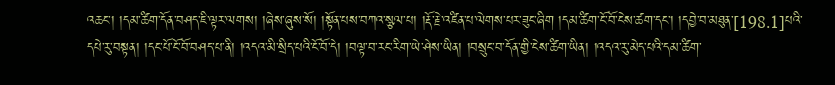འཆང་། །དམ་ཚིག་དོན་བཤད་ཇི་ལྟར་ལགས། །ཞེས་ཞུས་སོ། །སྟོན་པས་བཀའ་སྩལ་པ། །རྡོ་རྗེ་འཛིན་པ་ལེགས་པར་ཟུང་ཞིག །དམ་ཚིག་ངོ་བོ་ངེས་ཚག་དང་། །དབྱེ་བ་མཐུན་[198.1]པའི་དཔེ་རུ་བསྟན། །དང་པོ་ངོ་བོ་བཤད་པ་ནི། །འདའ་མི་སྲིད་པའི་ངོ་བོ་དེ། །བལྟ་བ་རང་རིག་ཡེ་ཤེས་ཡིན། །བསྲུང་བ་དོན་གྱི་ངེས་ཚིག་ཡིན། །འདའ་རུ་མེད་པའི་དམ་ཚིག་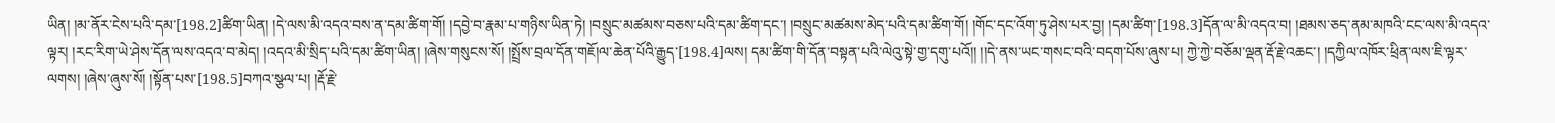ཡིན། །མ་ནོར་ངེས་པའི་དམ་[198.2]ཚིག་ཡིན། །དེ་ལས་མི་འདའ་བས་ན་དམ་ཚིག་གོ། །དབྱེ་བ་རྣམ་པ་གཉིས་ཡིན་ཏེ། །བསྲུང་མཚམས་བཅས་པའི་དམ་ཚིག་དང་། །བསྲུང་མཚམས་མེད་པའི་དམ་ཚིག་གོ། །གོང་དང་འོག་ཏུ་ཤེས་པར་བྱ། །དམ་ཚིག་[198.3]དོན་ལ་མི་འདའ་བ། །ཐམས་ཅད་ནམ་མཁའི་ངང་ལས་མི་འདའ་ལྟར། །རང་རིག་ཡེ་ཤེས་དོན་ལས་འདའ་བ་མེད། །འདའ་མི་སྲིད་པའི་དམ་ཚིག་ཡིན། །ཞེས་གསུངས་སོ། །སྤྲོས་བྲལ་དོན་གཇོ།ལ་ཆེན་པོའི་རྒྱུད་[198.4]ལས། དམ་ཚིག་གི་དོན་བསྟན་པའི་ལེའུ་སྟེ་གྱ་དགུ་པའོ།། །།དེ་ནས་ཡང་གསང་བའི་བདག་པོས་ཞུས་པ། ཀྱེ་ཀྱེ་བཅོམ་ལྡན་རྡོ་རྗེ་འཆང་། །དཀྱིལ་འཁོར་ཕྲིན་ལས་ཇི་ལྟར་ལགས། །ཞེས་ཞུས་སོ། །སྟོན་པས་[198.5]བཀའ་སྩལ་པ། །རྡོ་རྗེ་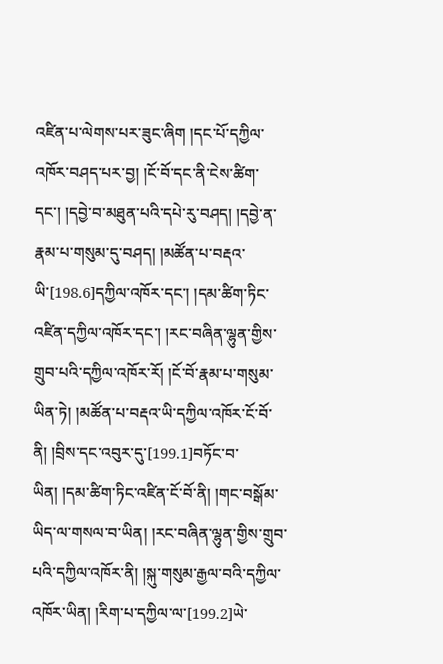འཛིན་པ་ལེགས་པར་ཟུང་ཞིག །དང་པོ་དཀྱིལ་འཁོར་བཤད་པར་བྱ། །ངོ་བོ་དང་ནི་ངེས་ཚིག་དང་། །དབྱེ་བ་མཐུན་པའི་དཔེ་རུ་བཤད། །དབྱེ་ན་རྣམ་པ་གསུམ་དུ་བཤད། །མཚོན་པ་བརྡའ་ཡི་[198.6]དཀྱིལ་འཁོར་དང་། །དམ་ཚིག་ཏིང་འཛིན་དཀྱིལ་འཁོར་དང་། །རང་བཞིན་ལྷུན་གྱིས་གྲུབ་པའི་དཀྱིལ་འཁོར་རོ། །ངོ་བོ་རྣམ་པ་གསུམ་ཡིན་ཏེ། །མཚོན་པ་བརྡའ་ཡི་དཀྱིལ་འཁོར་ངོ་བོ་ནི། །བྲིས་དང་འབུར་དུ་[199.1]བཏོང་བ་ཡིན། །དམ་ཚིག་ཏིང་འཛིན་ངོ་བོ་ནི། །གང་བསྒོམ་ཡིད་ལ་གསལ་བ་ཡིན། །རང་བཞིན་ལྷུན་གྱིས་གྲུབ་པའི་དཀྱིལ་འཁོར་ནི། །སྐུ་གསུམ་རྒྱལ་བའི་དཀྱིལ་འཁོར་ཡིན། །རིག་པ་དཀྱིལ་ལ་[199.2]ཡེ་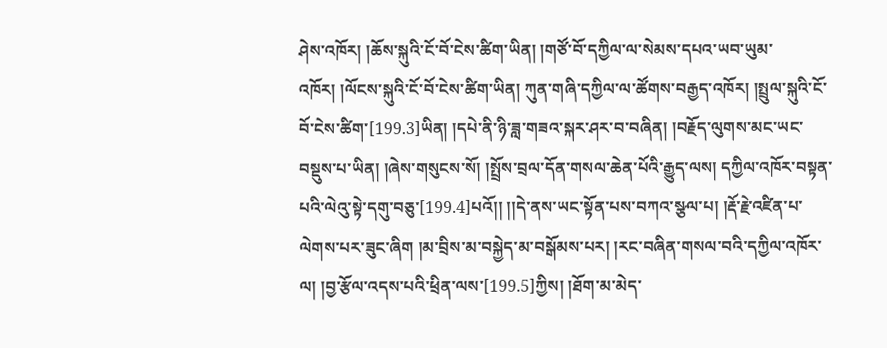ཤེས་འཁོར། །ཆོས་སྐུའི་ངོ་བོ་ངེས་ཚིག་ཡིན། །གཙོ་བོ་དཀྱིལ་ལ་སེམས་དཔའ་ཡབ་ཡུམ་འཁོར། །ལོངས་སྐུའི་ངོ་བོ་ངེས་ཚིག་ཡིན། ཀུན་གཞི་དཀྱིལ་ལ་ཚོགས་བརྒྱད་འཁོར། །སྤྲུལ་སྐུའི་ངོ་བོ་ངེས་ཚིག་[199.3]ཡིན། །དཔེ་ནི་ཉི་ཟླ་གཟའ་སྐར་ཤར་བ་བཞིན། །བརྗོད་ལུགས་མང་ཡང་བསྡུས་པ་ཡིན། །ཞེས་གསུངས་སོ། །སྤྲོས་བྲལ་དོན་གསལ་ཆེན་པོའི་རྒྱུད་ལས། དཀྱིལ་འཁོར་བསྟན་པའི་ལེའུ་སྟེ་དགུ་བཅུ་[199.4]པའོ།། །།དེ་ནས་ཡང་སྟོན་པས་བཀའ་སྩལ་པ། །རྡོ་རྗེ་འཛིན་པ་ལེགས་པར་ཟུང་ཞིག །མ་བྲིས་མ་བསྐྱེད་མ་བསྒོམས་པར། །རང་བཞིན་གསལ་བའི་དཀྱིལ་འཁོར་ལ། །བྱ་རྩོལ་འདས་པའི་ཕྲིན་ལས་[199.5]ཀྱིས། །ཐོག་མ་མེད་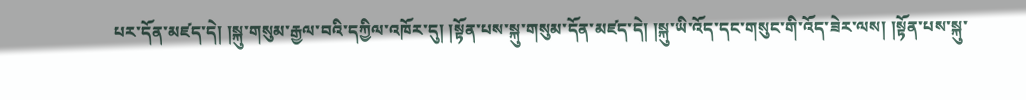པར་དོན་མཛད་དེ། །སྐུ་གསུམ་རྒྱལ་བའི་དཀྱིལ་འཁོར་དུ། །སྟོན་པས་སྐུ་གསུམ་དོན་མཛད་དེ། །སྐུ་ཡི་འོད་དང་གསུང་གི་འོད་ཟེར་ལས། །སྟོན་པས་སྐུ་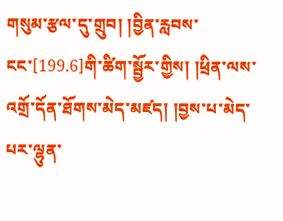གསུམ་རྩལ་དུ་གྲུབ། །བྱིན་རླབས་ངང་[199.6]གི་ཚིག་སྦྱོར་གྱིས། །ཕྲིན་ལས་འགྲོ་དོན་ཐོགས་མེད་མཛད། །བྱས་པ་མེད་པར་ལྷུན་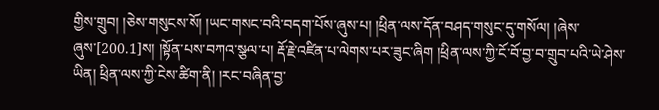གྱིས་གྲུབ། །ཅེས་གསུངས་སོ། །ཡང་གསང་བའི་བདག་པོས་ཞུས་པ། །ཕྲིན་ལས་དོན་བཤད་གསུང་དུ་གསོལ། །ཞེས་ཞུས་[200.1]ས། །སྟོན་པས་བཀའ་སྩལ་པ། རྡོ་རྗེ་འཛིན་པ་ལེགས་པར་ཟུང་ཞིག །ཕྲིན་ལས་ཀྱི་ངོ་བོ་བྱ་བ་གྲུབ་པའི་ཡེ་ཤེས་ཡིན། ཕྲིན་ལས་ཀྱི་ངེས་ཚིག་ནི། །རང་བཞིན་བྱ་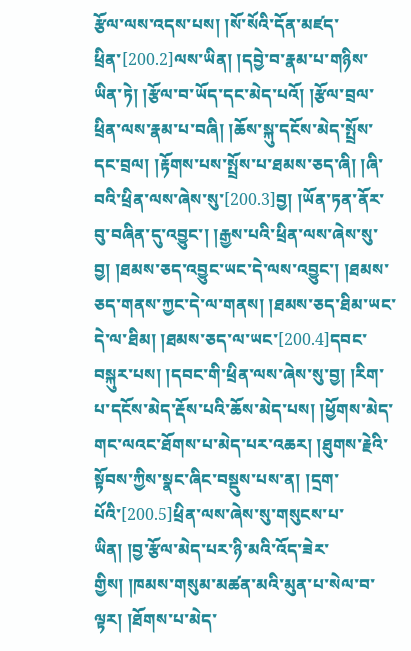རྩོལ་ལས་འདས་པས། །སོ་སོའི་དོན་མཛད་ཕྲིན་[200.2]ལས་ཡིན། །དབྱེ་བ་རྣམ་པ་གཉིས་ཡིན་ཏེ། །རྩོལ་བ་ཡོད་དང་མེད་པའོ། །རྩོལ་བྲལ་ཕྲིན་ལས་རྣམ་པ་བཞི། །ཆོས་སྐུ་དངོས་མེད་སྤྲོས་དང་བྲལ། །རྟོགས་པས་སྤྲོས་པ་ཐམས་ཅད་ཞི། །ཞི་བའི་ཕྲིན་ལས་ཞེས་སུ་[200.3]བྱ། །ཡོན་ཏན་ནོར་བུ་བཞིན་དུ་འབྱུང་། །རྒྱས་པའི་ཕྲིན་ལས་ཞེས་སུ་བྱ། །ཐམས་ཅད་འབྱུང་ཡང་དེ་ལས་འབྱུང་། །ཐམས་ཅད་གནས་ཀྱང་དེ་ལ་གནས། །ཐམས་ཅད་ཐིམ་ཡང་དེ་ལ་ཐིམ། །ཐམས་ཅད་ལ་ཡང་[200.4]དབང་བསྐུར་པས། །དབང་གི་ཕྲིན་ལས་ཞེས་སུ་བྱ། །རིག་པ་དངོས་མེད་རྡོས་པའི་ཆོས་མེད་པས། །ཕྱོགས་མེད་གང་ལའང་ཐོགས་པ་མེད་པར་འཆར། །ཐུགས་རྗེའི་སྟོབས་ཀྱིས་སྣང་ཞིང་བསྡུས་པས་ན། །དྲག་པོའི་[200.5]ཕྲིན་ལས་ཞེས་སུ་གསུངས་པ་ཡིན། །བྱ་རྩོལ་མེད་པར་ཉི་མའི་འོད་ཟེར་གྱིས། །ཁམས་གསུམ་མཚན་མའི་མུན་པ་སེལ་བ་ལྟར། །ཐོགས་པ་མེད་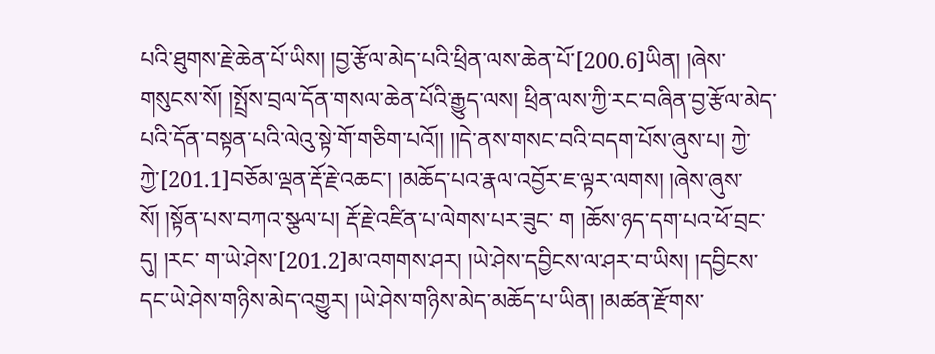པའི་ཐུགས་རྗེ་ཆེན་པོ་ཡིས། །བྱ་རྩོལ་མེད་པའི་ཕྲིན་ལས་ཆེན་པོ་[200.6]ཡིན། །ཞེས་གསུངས་སོ། །སྤྲོས་བྲལ་དོན་གསལ་ཆེན་པོའི་རྒྱུད་ལས། ཕྲིན་ལས་ཀྱི་རང་བཞིན་བྱ་རྩོལ་མེད་པའི་དོན་བསྟན་པའི་ལེའུ་སྟེ་གོ་གཅིག་པའོ།། །།དེ་ནས་གསང་བའི་བདག་པོས་ཞུས་པ། ཀྱེ་ཀྱེ་[201.1]བཅོམ་ལྡན་རྡོ་རྗེ་འཆང་། །མཆོད་པའ་རྣལ་འབྱོར་ཇ་ལྟར་ལགས། །ཞེས་ཞུས་སོ། །སྟོན་པས་བཀའ་སྩལ་པ། རྡོ་རྗེ་འཛིན་པ་ལེགས་པར་ཟུང་ ག །ཆོས་ཉད་དག་པའ་ཕོ་བྲང་དུ། །རང་ ག་ཡེ་ཤེས་[201.2]མ་འགགས་ཤར། །ཡེ་ཤེས་དབྱིངས་ལ་ཤར་བ་ཡིས། །དབྱིངས་དང་ཡེ་ཤེས་གཉིས་མེད་འགྱུར། །ཡེ་ཤེས་གཉིས་མེད་མཆོད་པ་ཡིན། །མཚན་རྫོགས་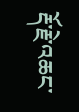རྡོ་རྗེ་འཆང་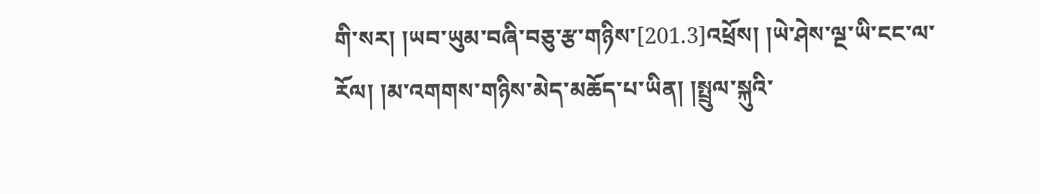གི་སར། །ཡབ་ཡུམ་བཞི་བཅུ་རྩ་གཉིས་[201.3]འཕྲོས། །ཡེ་ཤེས་ལྔ་ཡི་ངང་ལ་རོལ། །མ་འགགས་གཉིས་མེད་མཆོད་པ་ཡིན། །སྤྲུལ་སྐུའི་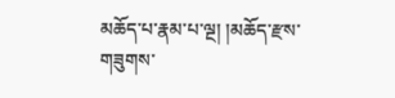མཆོད་པ་རྣམ་པ་ལྔ། །མཆོད་རྫས་གཟུགས་